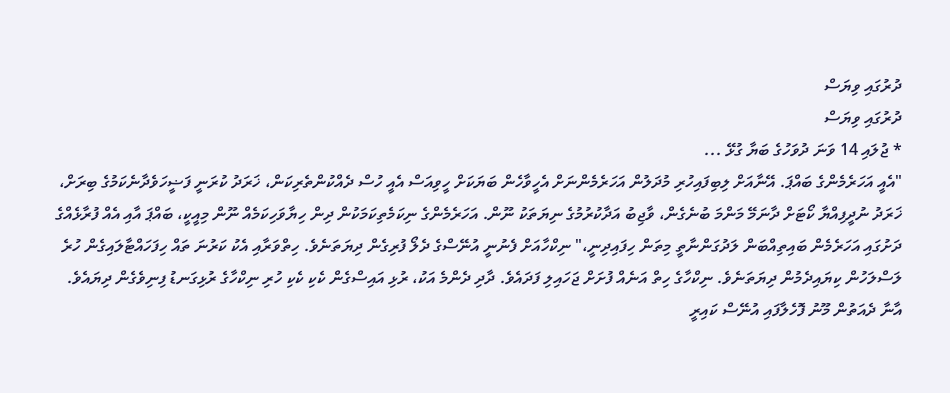ދުރުގައި ވިޔަސް
ދުރުގައި ވިޔަސް
* ޖުލައި 14 ވަނަ ދުވަހުގެ ބަޔާ ގުޅޭ ...
"އެއީ އަހަރެމެންގެ ބައްޕަ. އޭނާއަށް ލިބިފައިހުރި މުދަލުން އަހަރެމެންނަށް އެހީވާހެން ބަޔަކަށް ހީވިއަސް އެއީ ހުސް ދެއްކުންތެރިކަން، ޚަރަދު ކުރަނީ ފަޟީހަވެދާނެކަމުގެ ބިރަށް، ޚަރަދު ނުދީފިއްޔާ ކޯޓަށް ދާނަމޭ މަންމަ ބުނެގެން، ވާޖިބު އަދާކުރުމުގެ ނިޔަތަކު ނޫން. އަހަރެމެންގެ ނިކަމެތިކަމަކުން ދިން ހިޔާވަހިކަމެއް ނޫން މިއީކީ، ބައްޕަ އާއި އެއް ފުރާޅެއްގެ ދަށުގައި އަހަރެމެން ބައިތިއްބަން ލަދުގަންނާތީ މިތަން ހިފައިދިނީ،" ނިކްހާއަށް ފެނުނީ އުނޭސްގެ ދެލޯ ފުރިގެން ދިޔަތަނެވެ. ހިތްވަރާއި އެކު ކަރުނަ ތައް ހިފަހައްޓާލައިގެން ހުރެ ލަސްލަހުން ކިޔައިދެމުން ދިޔަތަނެވެ. ނިކްހާގެ ހިތް އަނެއް ފުށަށް ޖަހައިލި ފަދައެވެ. ދާދި ދެންމެ އަކު، ރުޅި އައިސްގެން ކެކި ކެކި ހުރި ނިކްހާގެ ރުޅިގަނޑު ފިނިވެގެން ދިޔައެވެ.
އާނާ ދެއަތުން މޫނު ފޮހެލާފައި އުނޭސް ކައިރީ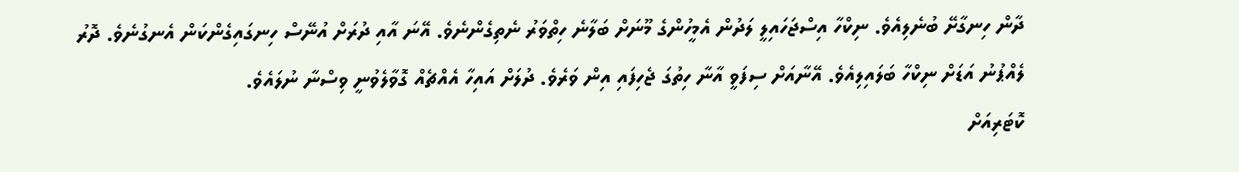ދާން ހިނގާށޭ ބުނެލިއެވެ. ނިކްހާ އިސްޖަހައިލީ ލަދުން އެމީހުންގެ މޫނަށް ބަލާނެ ހިތްވަރު ނެތިގެންނެވެ. އޭނަ އާއި ދުރަށް އުނޭސް ހިނގައިގެންކަން އެނގުނެވެ. ދޮރު ލެއްޕުނު އަޑަށް ނިކްހާ ބަލައިލިއެވެ. އޭނާއަށް ސިފަވީ އާނާ ހިތުގަ ޖެހިފައި އިން ވަރެވެ. ދުލަށް އައިހާ އެއްޗެއް ގޮވާލެވުނީ ވިސްނާ ނުލައެވެ.
ކޮޓަރިއަށް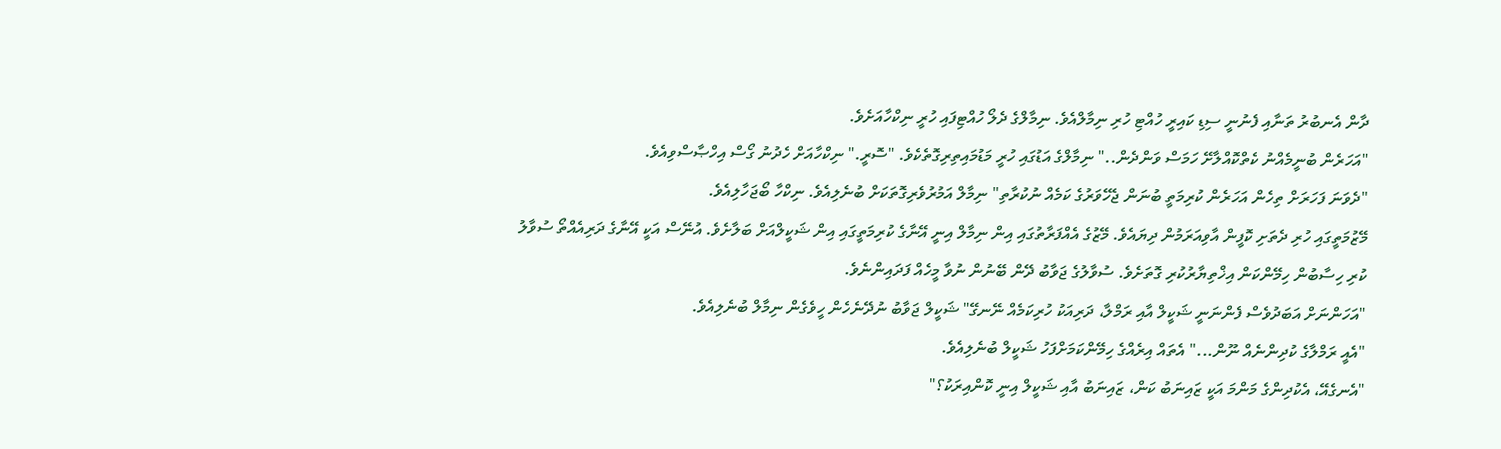ދާން އެނބުރު ތަނާއި ފެނުނީ ސިޑި ކައިރީ ހުއްޓި ހުރި ނިމާލްއެވެ. ނިމާލްގެ ދެލޯ ހުއްޓިފައި ހުރީ ނިކްހާއަށެވެ.
"އަހަރެން ބުނީމެއްނު ކެތްކޮއްލާށޭ ހަމަސް ވަންދެން.." ނިމާލްގެ އަޑުގައި ހުރީ މަޑުމައިތިރިގޮތެކެވެ. "ސޮރީ." ނިކްހާއަށް ހެދުނު ގޯސް އިހްޞާސްވިއެވެ.
"ދެވަނަ ފަހަރަށް ތިހެން އަހަރެން ކުރިމަތީ ބުނަން ޖެހޭވަރުގެ ކަމެއް ނުކުރާތި" ނިމާލް އަމުރުވެރިގޮތަކަށް ބުނެލިއެވެ. ނިކްހާ ބޯޖަހާލިއެވެ.
މޭޒުމަތީގައި ހުރި ދެތަށި ކޮފީން އާވިއަރަމުން ދިޔައެވެ. މޭޒުގެ އެއްފަރާތުގައި އިން ނިމާލް އިނީ އޭނާގެ ކުރިމަތީގައި އިން ޝަކީލްއަށް ބަލާށެވެ. އުނޭސް އަކީ އޭނާގެ ދަރިއެއްތޯ ސުވާލު ކުރި ހިސާބުން ހިމޭންކަން އިޚްތިޔާރުކުރި ގޮތަށެވެ. ސުވާލުގެ ޖަވާބު ދޭން ބޭނުން ނުވާ މީހެއް ފަދައިންނެވެ.
"އަހަންނަށް އަބަދުވެސް ފެންނަނީ ޝަކީލް އާއި ރަމްލާ، ދަރިއަކު ހުރިކަމެއް ނޭނގޭ" ޝަކީލް ޖަވާބު ނުދޭނެހެން ހީވެގެން ނިމާލް ބުނެލިއެވެ.
"އެއީ ރަމްލާގެ ކުދިންނެއް ނޫން..." އެތައް އިރެއްގެ ހިމޭންކަމަށްފަހު ޝަކީލް ބުނެލިއެވެ.
"އެނގެއޭ، އެކުދިންގެ މަންމަ އަކީ ޒައިނަބު ކަން، ޒައިނަބު އާއި ޝަކީލް އިނީ ކޮންއިރަކު؟"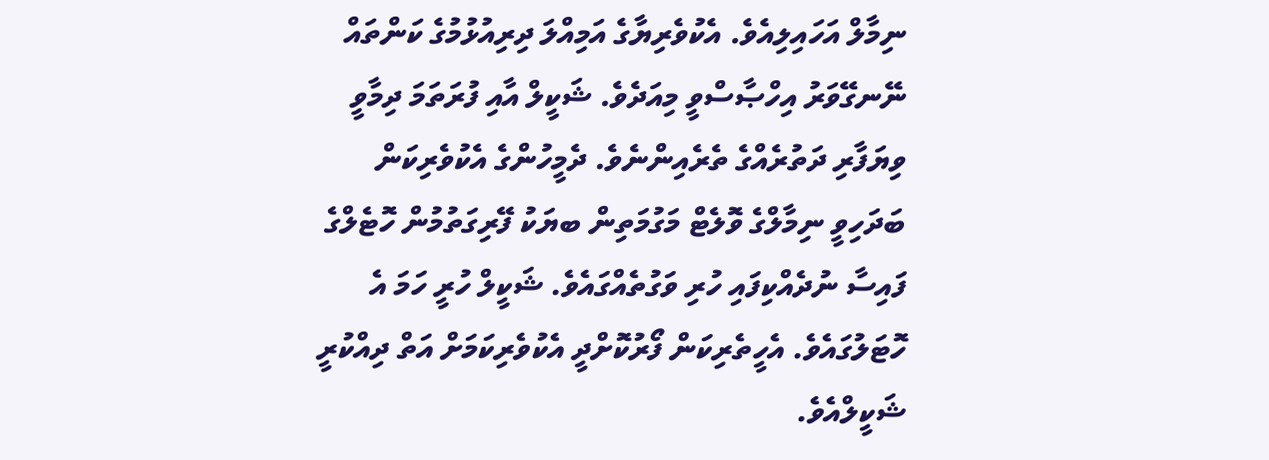ނިމާލް އަހައިލިއެވެ. އެކުވެރިޔާގެ އަމިއްލަ ދިރިއުޅުމުގެ ކަންތައް ނޭނގޭވަރު އިހްޞާސްވީ މިއަދެވެ. ޝަކީލް އާއި ފުރަތަމަ ދިމާވީ ވިޔަފާރި ދަތުރެއްގެ ތެރެއިންނެވެ. ދެމީހުންގެ އެކުވެރިކަން ބަދަހިވީ ނިމާލްގެ ވޮލެޓް މަގުމަތިން ބޔަކު ފޭރިގަތުމުން ހޮޓެލްގެ ފައިސާ ނުދެއްކިފައި ހުރި ވަގުތެއްގައެވެ. ޝަކީލް ހުރީ ހަމަ އެ ހޮޓަލުގައެވެ. އެހީތެރިކަން ފޯރުކޮށްދީ އެކުވެރިކަމަށް އަތް ދިއްކުރީ ޝަކީލްއެވެ.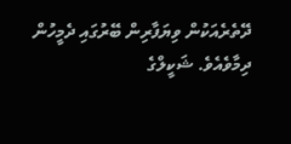ދޭތެރެއަކުން ވިޔަފާރިން ބޭރުގައި ދެމީހުން ދިމާވެއެވެ. ޝަކީލްގެ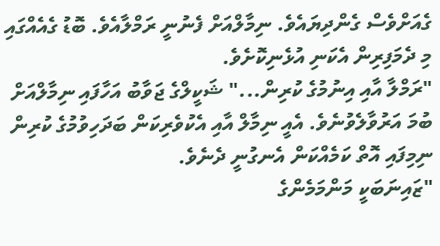ގެއަށްވެސް ގެންދިޔައެވެ. ނިމާލްއަށް ފެނުނީ ރަމްލާއެވެ. ބޮޑު ގެއެއްގައި މި ދެމަފިރިން އެކަނި އުޅެނިކޮށެވެ.
"ރަމްލާ އާއި އިނުމުގެ ކުރިން..." ޝަކީލްގެ ޖަވާބު އަހާފައި ނިމާލްއަށް ބުމަ އަރުވާލެވުނެވެ. އެއީ ނިމާލް އާއި އެކުވެރިކަން ބަދަހިވުމުގެ ކުރިން ނިމިފައި އޮތް ކަމެއްކަން އެނގުނީ ދެނެވެ.
"ޒައިނަބަކީ މަންމަމެންގެ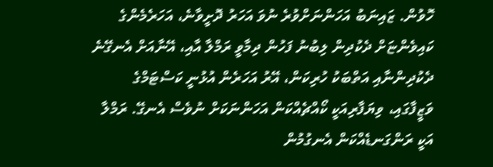ހޮވުން. ޒައިނަބު އަހަންނަށްވުރެ ނުވަ އަހަރު ދޮށީވާނެ، އަހަރެމެންގެ ކައިވެންޏަށް ދެކުދިން ލިބުނު ފަހުން ދިމާވީ ރަމްލާ އާއި، އޭނާއަށް އެނގޭނެ ދެކުދިންނާއި އަތްބަކު ހުރިކަން، އޭރު އަހަރެން އުޅުނީ ކަސްޓަމްގެ ވަޒީފާގައި، ވިޔަފާރިއަކީ ކޯއްޗެއްކަން އަހަންނަކަށް ނުވެސް އެނގޭ. ރަމްލާ އަކީ ރަންގަނޑެއްކަން އެނގުމުން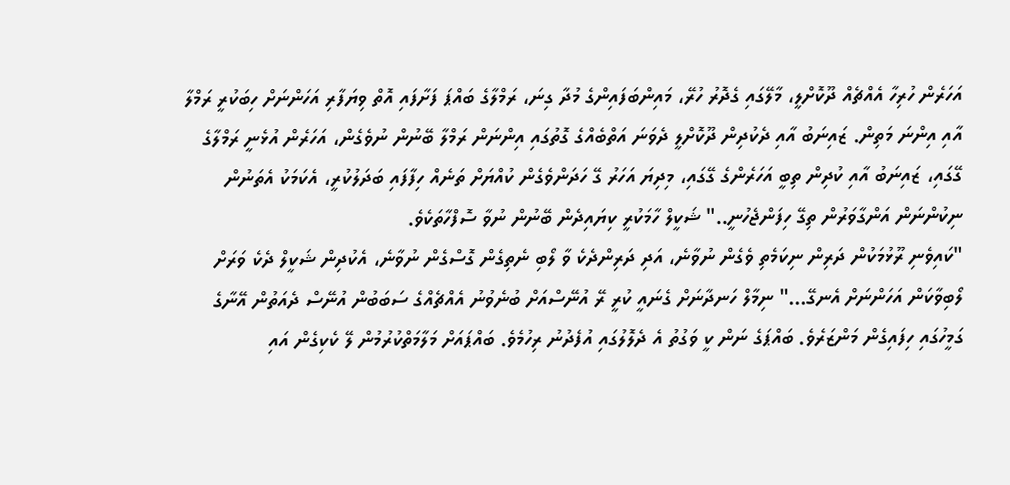އަހަރެން ހުރިހާ އެއްޗެއް ދޫކޮށްލީ، މާލޭގައި ގެދޮރު ހުރޭ، މައިންބަފައިންގެ މުދާ ގިނަ، ރަމްލާގެ ބައްޕަ ފަށާފައި އޮތް ވިޔަފާރި އަހަންނަށް ހިބަކުރީ ރަމްލާ އާއި އިންނަ މަތިން. ޒައިނަބު އާއި ދެކުދިން ދޫކޮށްލީ ދެވަނަ އަތްބެއްގެ ގޮތުގައި އިންނަން ރަމްލާ ބޭނުން ނުވެގެން، އަހަރެން އުޅެނީ ރަމްލާގެ ގޭގައި، ޒައިނަބު އާއި ކުދިން ތިބީ އަހަރެންގެ ގޭގައި، މިދިޔަ އަހަރު ގޭ ހަދަންވެގެން ކުއްޔަށް ތަނެއް ހިފާފައި ބަދަލުކުރީ، އެކަމަކު އެތަނުން ނިކުންނަން އަންގާވަރުން ތިގޭ ހިފަންޖެހުނީ.." ޝަކީލް ހާމަކުރީ ކިޔައިދެން ބޭނުން ނުވާ ސޮފްހާތަކެވެ.
"ކައިވެނި ރޫޅުމަކުން ދަރިން ނިކަމެތި ވެގެން ނުވާނެ، އަދި ދަރިންދެކެ ވާ ލޯބި ނެތިގެން ގޮސްގެން ނުވާނެ، އެކުދިން ޝަކީލް ދެކެ ވަރަށް ލޯބިވާކަން އަހަންނަށް އެނގޭ..." ނިމާލް ހަނދާނަށް ގެނައީ ކުރީ ރޭ އުނޭސްއަށް ބުނެވުނު އެއްޗެއްގެ ސަބަބުން އުނޭސް ދެއަތުން އޭނާގެ ގަމީހުގައި ހިފައިގެން މަންޒަރެވެ. ބައްޕަގެ ނަން ކީ ވަގުތު އެ ދެލޮލުގައި އުފެދުނު ރިހުމެވެ. ބައްޕައަށް މަލާމަތްކުރުމުން ލޭ ކެކިގެން އައި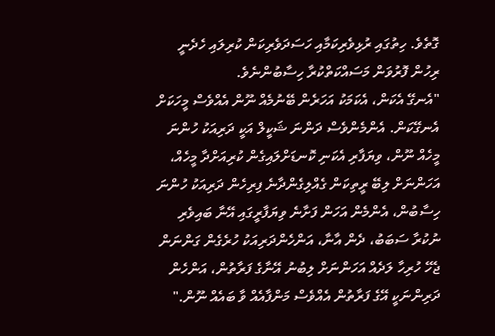ގޮތެވެ. ހިތުގައި ރުޅިވެރިކަމާއި ހަސަދަވެރިކަން ކުރިލައި ހެދެނީ ރިހުން ފޮރުވަން މަސައްކަތްކުރާ ހިސާބުންނެވެ.
"އެނގޭ އެކަން، އެކަމަކު އަހަރެން ބޭނުމެއް ނޫން އެއްވެސް މީހަކަށް އެނގޭކަން. އެންމެންވެސް ދަންނަ ޝަކީލް އަކީ ދަރިއަކު ހުންނަ މީހެއް ނޫން، ވިޔަފާރި އެކަނި ކޮނޑަށްލައިގެން ކުރިއަށްދާ މީހެއް، އަހަންނަށް ލިބޭ ރީތިކަން ގެއްލިގެންދާނެ ފިރިހެން ދަރިއަކު ހުންނަ ހިސާބުން، އެންމެން އަހަން ފަށާނެ ވިޔަފާރީގައި އޭނާ ބައިވެރި ނުކުރާ ސަބަބު، ދެން އާނާ، އަންހެންދަރިއަކު ހުރެގެން ގަންނަން ޖެހޭ ހުރިހާ ލަދެއް އަހަންނަށް ލިބުނު އޭނާގެ ފަރާތުން، އަންހެން ދަރިންނަކީ އޭގެ ފަރާތުން އެއްވެސް މަންފާއެއް ވާ ބައެއް ނޫން."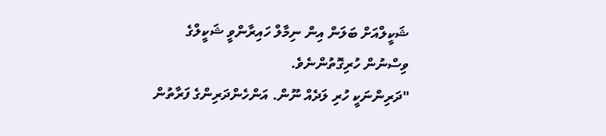ޝަކީލްއަށް ބަލަން އިން ނިމާލް ހައިރާންވީ ޝަކީލްގެ ވިސްނުން ހުރިގޮތުންނެވެ.
"ދަރިންނަކީ ހުރި ލަދެއް ނޫން. އަންހެންދަރިންގެ ފަރާތުން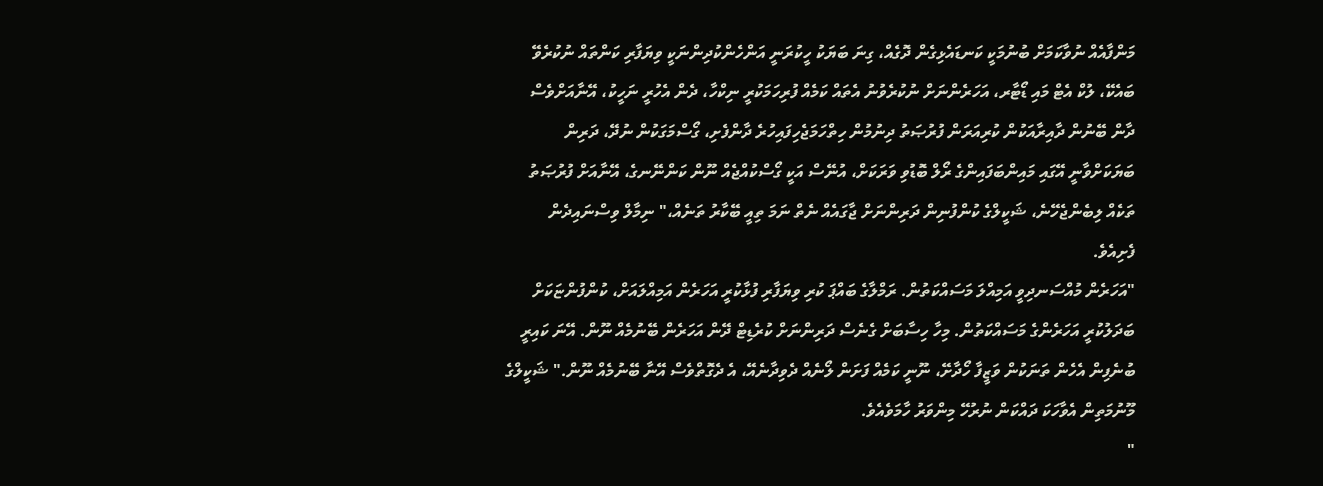މަންފާއެއް ނުވާކަމަށް ބުނުމަކީ ކަނޑައެޅިގެން ދޮގެއް، ގިނަ ބަޔަކު ހީކުރަނީ އަންހެންކުދިންނަކީ ވިޔަފާރި ކަންތައް ނުކުރެވޭ ބައެކޭ، ލުކް އެޓް މައި ޑޯޓާރ، އަހަރެންނަށް ނުކުރެވުނު އެތައް ކަމެއް ފުރިހަމަކުރީ ނިކްހާ، ދެން އެހުރީ ނަހީކު، އޭނާއަށްވެސް ދާން ބޭނުން ދާއިރާއަކުން ކުރިއަރަން ފުރުޞަތު ދިނުމުން ހިތްހަމަޖެހިފައިހުރެ ދާންފެށި، ގޯސްމަގަކުން ނުދޭ، ދަރިން ބަޔަކަށްވާނީ އޭގައި މައިންބަފައިންގެ ރޯލް ބޮޑުވި ވަރަކަށް، އުނޭސް އަކީ ގޯސްކުއްޖެއް ނޫން ކަންނޭނގެ، އޭނާއަށް ފުރުޞަތު ތަކެއް ލިބެންޖެހޭނެ، ޝަކީލްގެ ކުންފުނިން ދަރިންނަށް ޖާގައެއް ނެތް ނަމަ ތިއީ ބޭކާރު ތަނެއް،" ނިމާލް ވިސްނައިދެން ފެށިއެވެ.
"އަހަރެން މުއްސަނދިވީ އަމިއްލަ މަސައްކަތުން. ރަމްލާގެ ބައްޕަ ކުރި ވިޔަފާރި ފުޅާކުރީ އަހަރެން އަމިއްލައަށް، ކުންފުންޏަކަށް ބަދަލުކުރީ އަހަރެންގެ މަސައްކަތުން. މިހާ ހިސާބަށް ގެނެސް ދަރިންނަށް ކުރެޑިޓް ދޭން އަހަރެން ބޭނުމެއް ނޫން. އޭނަ ކައިރީ ބުނެފިން އެހެން ތަނަކުން ވަޒީފާ ހޯދާށޭ، ނޫނީ ކަމެއް ފަށަން ލޯނެއް ދެވިދާނެއޭ، އެ ދެގޮތްވެސް އޭނާ ބޭނުމެއް ނޫން." ޝަކީލްގެ މޫނުމަތިން އެވާހަކަ ދައްކަން ނުރުހޭ މިންވަރު ހާމަވެއެވެ.
"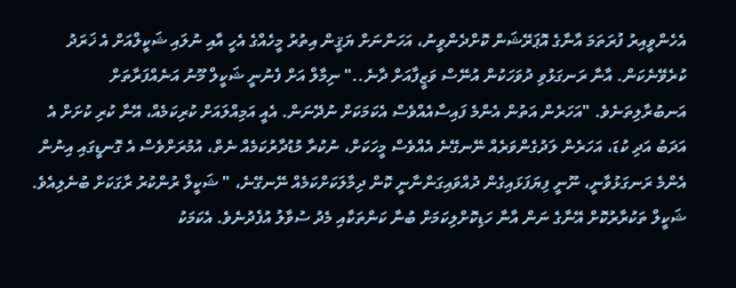އެހެންވީއިރު ފުރަތަމަ އާނާގެ އޮޕަރޭޝަން ކޮށްދެންވީނު، އަހަންނަށް ޔަޤީން އިތުރު މީހެއްގެ އެހީ އާއި ނުލައި ޝަކީލްއަށް އެ ޚަރަދު ކުރެވޭނެކަން. އާނާ ރަނގަޅުވި ދުވަހަކުން އުނޭސް ވަޒީފާއަށް ދާނެ.." ނިމާލް އަށް ފެނުނީ ޝަކީލް މޫނު އަނެއްފަރާތަށް އަނބުރާލިތަނެވެ. "އަހަރެން އަތުން އެންމެ ފައިސާއެއްވެސް އެކަމަކަށް ނުދޭނަން. އެއީ އަމިއްލައަށް ކުރިކަމެއް، އޭނާ ކުރި ކުށަށް އެ އަދަބު އަދި ކުޑަ، އަހަރެން ލަދުގެންވަރެއް ނޭނގޭނެ އެއްވެސް މީހަކަށް، ނުކުރާ މުޑުދާރުކަމެއް ނެތް، އުމުރަށްވެސް އެ ގޮނޑީގައި އިނުން އެންމެ ރަނގަޅުވާނީ، ނޫނީ ފިޔަފަޅައިގެން ދުއްވައިގަންނާނީ ކޮން ދިމާލަކަށްކަމެއް ނޭނގޭނެ، " ޝަކީލް ރުންކުރު ރާގަކަށް ބުނެލިއެވެ. ޝަކީލް ތަކުރާރުކޮށް އޭނާގެ ނަން އާނާ ހަޑިކޮށްލިކަމަށް ބުނާ ކަންތަކާއި މެދު ސުވާލު އުފެދުނެވެ. އެކަމަކު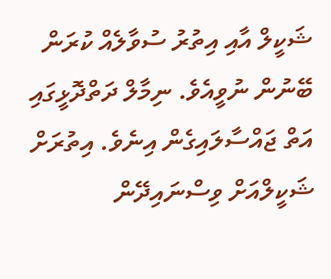ޝަކީލް އާއި އިތުރު ސުވާލެއް ކުރަން ބޭނުން ނުވީއެވެ. ނިމާލް ދަތްދޮޅީގައި އަތް ޖައްސާލައިގެން އިނެވެ. އިތުރަށް ޝަކީލްއަށް ވިސްނައިދޭން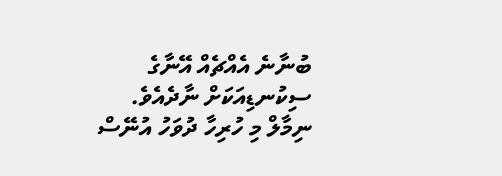ބުނާނެ އެއްޗެއް އޭނާގެ ސިކުނޑިއަކަށް ނާދެއެވެ. ނިމާލް މި ހުރިހާ ދުވަހު އުނޭސް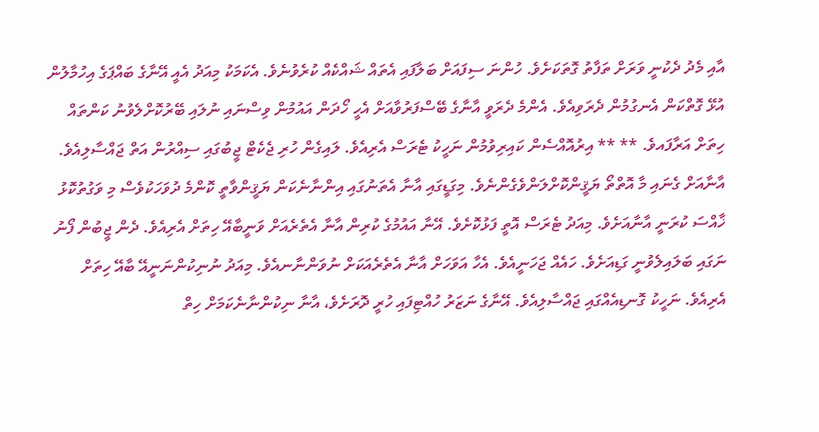އާއި މެދު ދެކުނީ ވަރަށް ތަފާތު ގޮތަކަށެވެ. ހުންނަ ސިފައަށް ބަލާފައި އެތައް ޝައްކެއް ކުރެވުނެވެ. އެކަމަކު މިއަދު އެއީ އޭނާގެ ބައްޕަގެ އިހުމާލުން އުޅޭ ގޮތްކަން އެނގުމުން ދެރަވިއެވެ. އެންމެ ދެރަވީ އާނާގެ ބޭސްފަރުވާއަށް އެހީ ހޯދަން އައުމުން ވިސްނައި ނުލައި ބޭރުކޮށްލެވުނު ކަންތައް ހިތަށް އަރާފައވެ. ** ** އިރުއޮއްސެން ކައިރިވުމުން ނަހީކު ޓެރަސް އެރިއެވެ. ލައިގެން ހުރި ޖެކެޓް ޖީބުގައި ސިއްރުން އަތް ޖައްސާލިއެވެ. އާނާއަށް ގެނައި މާ އޮތްތޯ ޔަޤީންކޮށްލަންވެގެންނެވެ. މިގަޑީގައި އާނާ އެތަނުގައި އިންނާނެކަން ޔަޤީންވާތީ ކޮންމެ ދުވަހަކުވެސް މި ވަގުތުކޮޅު ޚާއްސަ ކުރަނީ އާނާއަށެވެ. މިއަދު ޓެރަސް އޮތީ ފަޅުކޮށެވެ. އޭނާ އައުމުގެ ކުރިން އާނާ އެތެރެއަށް ވަނީބާއޭ ހިތަށް އެރިއެވެ. ދެން ޖީބުން ފޯނު ނަގައި ބަލައިލެވުނީ ގަޑިއަށެވެ. ހައެއް ޖަހަނީއެވެ. އެހާ އަވަހަށް އާނާ އެތެރެއަކަށް ނުވަންނާނއެވެ. މިއަދު ނުނިކުންނަނީއޭ ބާއޭ ހިތަށް އެރިއެވެ. ނަހީކު ގޮނޑިއެއްގައި ޖައްސާލިއެވެ. އޭނާގެ ނަޒަރު ހުއްޓިފައި ހުރީ ދޮރަށެވެ، އާނާ ނިކުންނާނެކަމަށް ހިތް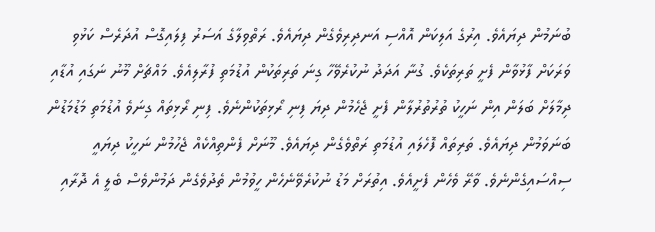ބުނަމުން ދިޔައެވެ. އިރުގެ އަލިކަން އޮއްސި އަނދިރިވެގެން ދިޔައެވެ. ރަތްވިލާގެ އަސަރު ފިލައިގޮސް އުދަރެސް ކަޅުވި ވަރަކަށް ފާޅުވާން ފެށީ ތަރިތަކެވެ. ގުނާ އަދަދު ނުކުރެވޭހާ ގިނަ ތަރިތަކުން އުޑުމަތި ފުރާލިއެވެ. މައްޗަށް މޫނު ނަގައި އުޑާއި ދިމާލަށް ބަލަން އިން ނަހީކު ތުރުތުރުލާން ފެށީ ޖެހެމުން ދިޔަ ފިނި ރޯޅިތަކުންނެވެ. ފިނި ރޯޅިތައް ގިނަވެ އުޑުމަތި މަޑުމަޑުން ބަނަވަމުން ދިޔައެވެ. ތަރިތައް ފޮހެލައި އުޑުމަތި ރަތްވެގެން ދިޔައެވެ. މޫނަށް ފެންތިއްކެއް ޖެހުމުން ނަހީކު ދިޔައީ ސިއްސައިގެންނެވެ. ވާރޭ ވެހެން ފެށީއެވެ. އިތުރަށް މަޑު ނުކުރެވޭނެހެން ހީވުމުން ތެދުވެގެން ދަމުންވެސް ބެލީ އެ ދޮރާއި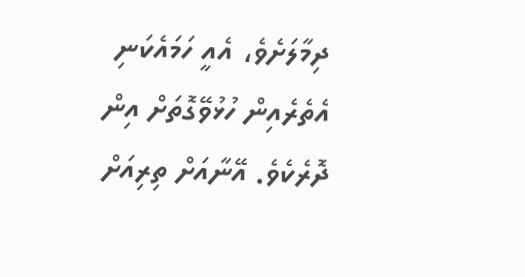ދިމާލަށެވެ، އެއީ ހަމައެކަނި އެތެރެއިން ހުޅުވޭގޮތަށް އިން ދޮރެކެވެ. އޭނާއަށް ތިރިއަށް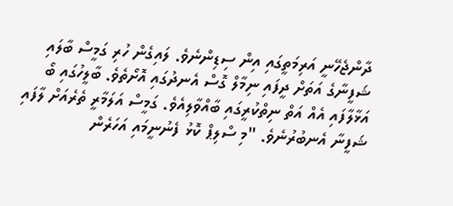ދާންޖެހޭނީ އަރިމަތީގައި އިން ސިޑިންނެވެ. ލައިގެން ހުރި ގަމީސް ބާލައި ޝަފީނާގެ އަތަށް ދީފައި ނިމާލް ގޮސް އެނދުގައި އޮށޯތެވެ. ބާލީހުގައި ބޯ އަޅާލާފައި އެއް އަތް ނިތްކުރީގައި ބާއްވާލިއެވެ. ގަމީސް އަލަމާރީ ތެރެއަށް ލާފައި ޝަފީނާ އެނބުރުނެވެ. "މި ސްލިޕް ކޮޅު ފެނުނީމައި އަހަރެން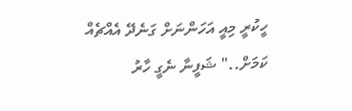ހީކުރީ މިއީ އަހަންނަށް ގަނެދޭ އެއްޗެއް ކަމަށް.." ޝަފީނާ ނެގީ ހާރު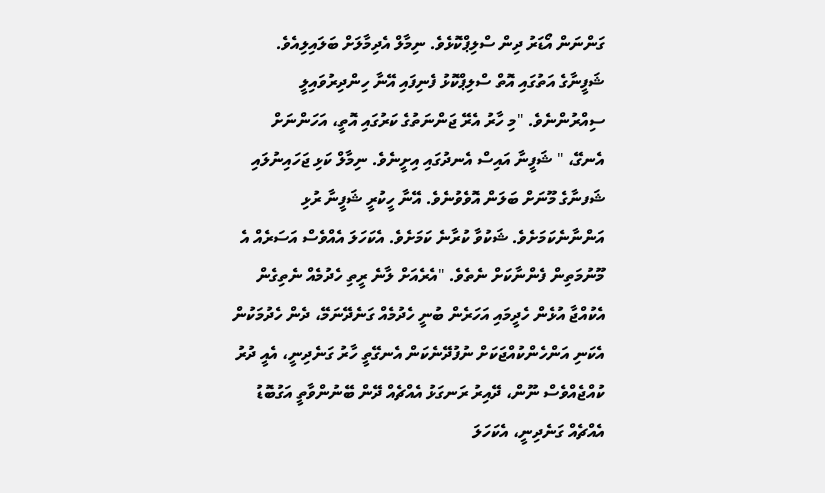ގަންނަން އޯޑަރު ދިން ސްލިޕްކޮޅެވެ. ނިމާލް އެދިމާލަށް ބަލައިލިއެވެ. ޝަފީނާގެ އަތުގައި އޮތް ސްލިޕްކޮޅު ފެނިފައި އޭނާ ހިންދިރުވައިލީ ސިއްރުންނެވެ. "މި ހާރު އެރޭ ޖަންނަތުގެ ކަރުގައި އޮތީ، އަހަންނަށް އެނގޭ، " ޝަފީނާ އައިސް އެނދުގައި އިށީނެވެ. ނިމާލް ކަޅި ޖަހައިނުލައި ޝަފނާގެ މޫނަށް ބަލަން އޮވެވުނެވެ. އޭނާ ހީކުރީ ޝަފީނާ ރުޅި އަންނާނެކަމަށެވެ. ޝަކުވާ ކުރާނެ ކަމަށެވެ. އެކަހަލަ އެއްވެސް އަސަރެއް އެ މޫނުމަތިން ފެންނާކަށް ނެތެވެ. "އެރެއަށް ލާނެ ރީތި ހެދުމެއް ނެތިގެން އެކުއްޖާ އުޅެން ހެދީމައި އަހަރެން ބުނީ ހެދުމެއް ގަނެދޭނަމޭ، ދެން ހެދުމަކުން އެކަނި އަންހެންކުއްޖަކަށް ނުފުދޭނެކަން އެނގޭތީ ހާރު ގަނެދިނީ، އެއީ ދުރު ކުއްޖެއްވެސް ނޫން، ދޭއިރު ރަނގަޅު އެއްޗެއް ދޭން ބޭނުންވާތީ އަގުބޮޑު އެއްޗެއް ގަނެދިނީ، އެކަހަލަ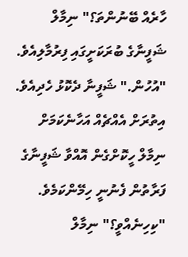ހާރެއް ބޭނުންތަ؟" ނިމާލް ޝަފީނާގެ ބުރަކަށީގައި ފިރުމާލިއެވެ. "އުހުން." ޝަފީނާ ދެކޮޅު ހެދިއެވެ. އިތުރަށް އެއްޗެއް އަހާނެކަމަށް ނިމާލް ހީކޮށްގެން އޮއްވާ ޝަފީނާގެ ފަރާތުން ފެނުނީ ހިމޭންކަމެވެ. "ކިހިނެއްވީ؟" ނިމާލް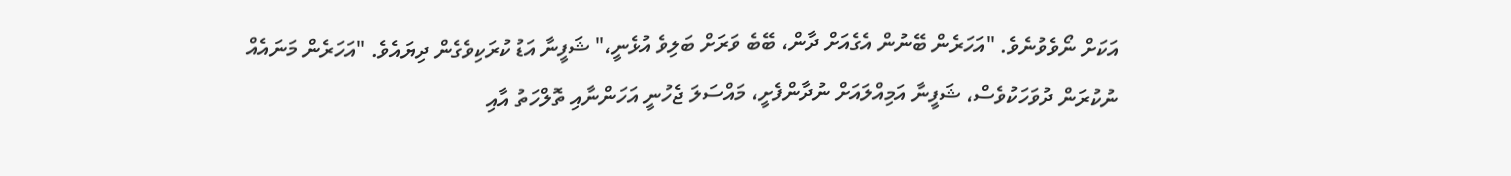އަކަށް ނޯވެވުނެވެ. "އަހަރެން ބޭނުން އެގެއަށް ދާން، ބޭބެ ވަރަށް ބަލިވެ އުޅެނީ،" ޝަފީނާ އަޑު ކުރަކިވެގެން ދިޔައެވެ. "އަހަރެން މަނައެއް ނުކުރަން ދުވަހަކުވެސް، ޝަފީނާ އަމިއްލައަށް ނުދާންފެށީ، މައްސަލަ ޖެހުނީ އަހަންނާއި ތޮލްހަތު އާއި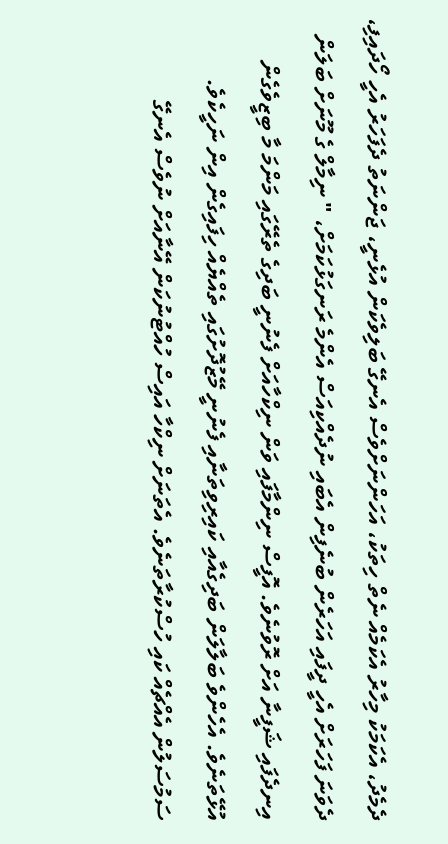ދެމެދު، އެކަމަކު މިހާރު އެކަމެއް ނެތް ހިތަކު، އަހަންނަށްވެސް އެނގޭ ބަލިވެކަން އުޅެނީ، ޖަންނަތު ދެފަހަރު އެހީ ހޯދައިފި، ދެވަނަ ފަހަރަށް އެހީ ދީފައި އަހަރެން ބުނެފިން އެބައި ނުދެއްކިއަސް އެންމެ ރަނގަޅުކަމަށް، " ނިމާލް ގެ މޫނަށް ބަލަން އިނދެފައި ޝަފީނާ އަށް ރޮވުނެވެ. އޮފީސް ނިންމާފައި ވަން ނިކްހާއަށް ފެނުނީ ބަދިގެ ތެރޭގައި މަންމަ މާ ބިޒީވެގެން އުޅޭތަނެވެ. އެހެންވެ ބަލާލަން ބަދިގެއާއި ކައިރިވިތަނާއި ފެނުނީ މޭޒުދޮށުގައި ތެއްޔެއް ހިފައިގެން އިން ނަހީކެވެ. ސަމުސަލުން އެއްޗެއް ކައި ހުސްކުރާތަނެވެ. އެތަނަށް ނިކްހާ އައިސް ހުއްޓުނުކަން އޭނާއަށް ނުވެސް އެނގޭ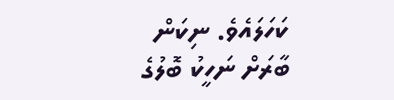ކަހަލައެވެ. ނިކަން ބާރަށް ނަހީކު ބޮލުގެ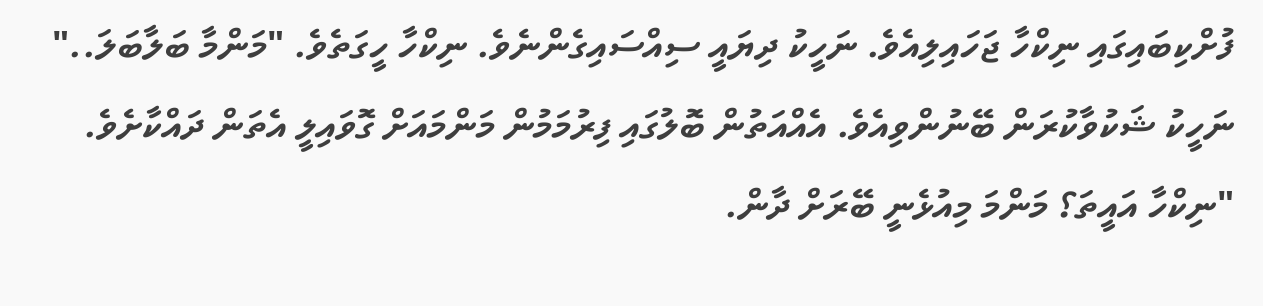ފުށްކިބައިގައި ނިކްހާ ޖަހައިލިއެވެ. ނަހީކު ދިޔައީ ސިއްސައިގެންނެވެ. ނިކްހާ ހީގަތެވެ. "މަންމާ ބަލާބަލަ.." ނަހީކު ޝަކުވާކުރަން ބޭނުންވިއެވެ. އެއްއަތުން ބޮލުގައި ފިރުމަމުން މަންމައަށް ގޮވައިލީ އެތަން ދައްކާށެވެ. "ނިކްހާ އައީތަ؟ މަންމަ މިއުޅެނީ ބޭރަށް ދާން.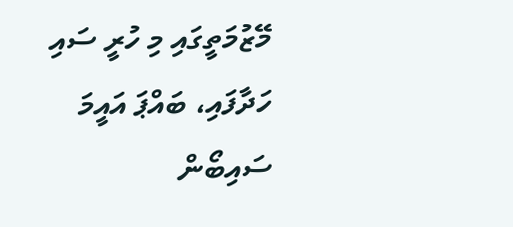މޭޒުމަތީގައި މި ހުރީ ސައި ހަދާފައި، ބައްޕަ އައީމަ ސައިބޯން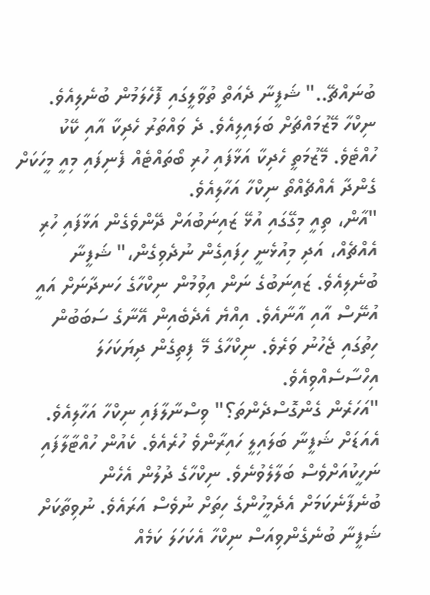ބުނައްޗޭ.." ޝަފީނާ ދެއަތް ތުވާލީގައި ފޮހެލަމުން ބުނެލިއެވެ. ނިކްހާ މޭޒުމައްޗަށް ބަލައިލިއެވެ. ދެ ވައްތަރު ހެދިކާ އާއި ކޭކު ހުއްޓެވެ. މޭޒުމަތީ ހެދިކާ އަޅާފައި ހުރި ބޯތައްޓެއް ފެނިފައި މިއީ މީހަކަށް ގެންދާ އެއްޗެއްތޯ ނިކްހާ އަހާލިއެވެ.
"އާން، ތިއީ މިގޭގައި އުޅޭ ޒައިނަބުއަށް ދޭންވެގެން އަޅާފައި ހުރި އެއްޗެއް، އަދި މިއުޅެނީ ހިފައިގެން ނުދެވިގެން،" ޝަފީނާ ބުނެލިއެވެ. ޒައިނަބުގެ ނަން އިވުމުން ނިކްހާގެ ހަނދާނަށް އައީ އުނޭސް އާއި އާނާއެވެ. އިއްޔެ އެދެބެއިން އޭނާގެ ސަބަބުން ހިތުގައި ޖެހުނު ވަރެވެ. ނިކްހާގެ މޭ ފިތިގެން ދިޔަކަހަލަ އިހްސާސެއްވިއެވެ.
"އަހަރެން ގެންގޮސްދެންތަ؟" ވިސްނާލާފައި ނިކްހާ އަހާލިއެވެ. އެއަޑަށް ޝަފީނާ ބަލައިލީ ހައިރާންވެ ހުރެއެވެ. ކެއުން ހުއްޓާލާފައި ނަހީކުއަށްވެސް ބަލާލެވުނެވެ. ނިކްހާގެ ދުލުން އެހެން ބުނެފާނެކަމަށް އެދެމީހުންގެ ހިތަށް ނުވެސް އަރައެވެ. ނުވިތާކަށް ޝަފީނާ ބުނެގެންވިއަސް ނިކްހާ އެކަހަލަ ކަމެއް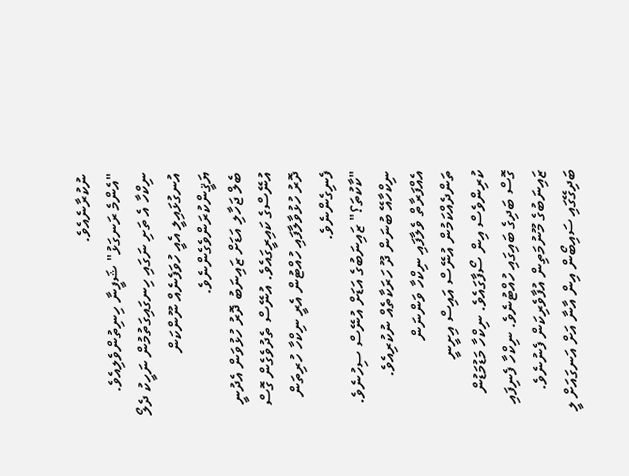ނުކުރާނެއެވެ.
"އެންމެ ރަނގަޅު" ޝަފީނާ ހިނިތުންވެލިއެވެ. ނިކްހާ އެ ތަށި ނަގައި ހިނގައިގަތުމުން ނަހީކު ދެލޯ އުނގުޅައިލީ އެއީ ހުވަފެނެއް ނޫންކަން ޔަޤީންކުރަންވެގެންނެވެ.
ބެލް ޖަހާލި އަޑަށް ޒައިނަބު ދޮރު ހުޅުވަން އެދުނީ އުނޭސްގެ ކައިރީގައެވެ. އުނޭސް ތެދުވެގެން ގޮސް ދޮރު ހުޅުވާލާފައި ހުއްޓުން އެރީ ނިކްހާ ހުރިތަން ފެނިގެންނެވެ.
"ކާކުތަ؟" ޒައިނަބުގެ އަޑަށް އުނޭސް ސިހުނެވެ. ނިކްހާއޭ ބުނަން ދޫ ހަރަކާތެއް ނުކުރިއެވެ. އެއްފަރާތް ވެލާފައި ނިކްހާ ވަންނަން ތަންދެއްކަމުން އުނޭސް އައިސް އިށީނީ ކުރިންވެސް އިން ސޯފާގައެވެ. ނިކްހާ މަޑުމަޑުން ގޮސް ބަދިގެ ބައިގައި ހުއްޓުނެވެ. ނިކްހާ ފެނިފައި ޒައިނަބުގެ މޫނުމަތިން އުފާވެރިކަން ފެނުނެވެ. ބަދިގޭގައި ސައިބޯން އިން އާނާ އަށް އަނގައަށް ލީ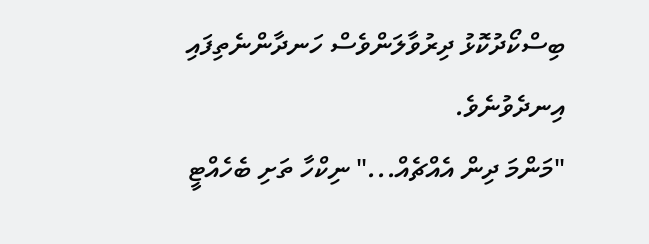ބިސްކޯދުކޮޅު ދިރުވާލަންވެސް ހަނދާންނެތިފައި އިނދެވުނެވެ.
"މަންމަ ދިން އެއްޗެއް..." ނިކްހާ ތަށި ބެހެއްޓީ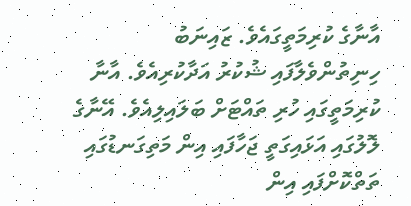އާނާގެ ކުރިމަތީގައެވެ. ޒައިނަބު ހިނިތުންވެލާފައި ޝުކުރު އަދާކުރިއެވެ. އާނާ ކުރިމަތީގައި ހުރި ތައްޓަށް ބަލައިލިއެވެ. އޭނާގެ ލޮލުގައި އަޅައިގަތީ ޖަހާފައި އިން މަތިގަނޑުގައި ތަތްކޮށްފައި އިން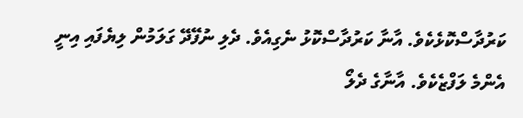ކަރުދާސްކޮޅެކެވެ. އާނާ ކަރުދާސްކޮޅު ނެގިއެވެ. ދެލި ނުފޭދޭ ގަލަމުން ލިޔެފައި އިނީ އެންމެ ލަފްޒެކެވެ. އާނާގެ ދެލޯ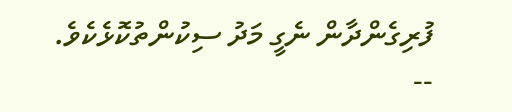ފުރިގެންދާން ނެގީ މަދު ސިކުންތުކޮޅެކެވެ. --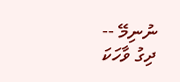ނުނިމޭ --
ދިގު ވާހަކަ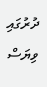ދުރުގައި ވިޔަސް